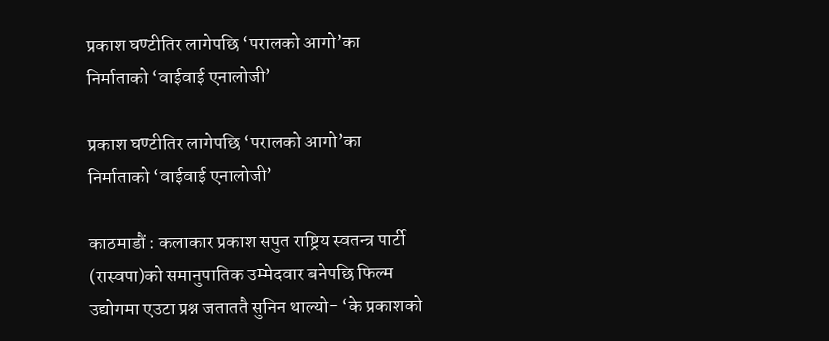प्रकाश घण्टीतिर लागेपछि ‘परालको आगो’का निर्माताको ‘वाईवाई एनालोजी’

प्रकाश घण्टीतिर लागेपछि ‘परालको आगो’का निर्माताको ‘वाईवाई एनालोजी’

काठमाडौं : कलाकार प्रकाश सपुत राष्ट्रिय स्वतन्त्र पार्टी (रास्वपा)को समानुपातिक उम्मेदवार बनेपछि फिल्म उद्योगमा एउटा प्रश्न जताततै सुनिन थाल्यो- ‘के प्रकाशको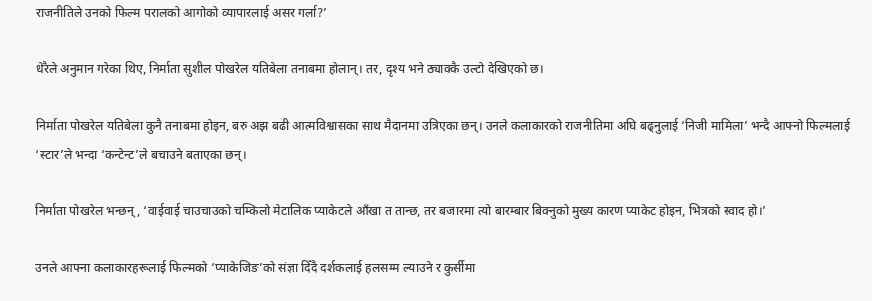राजनीतिले उनको फिल्म परालको आगोको व्यापारलाई असर गर्ला?’

धेरैले अनुमान गरेका थिए, निर्माता सुशील पोखरेल यतिबेला तनाबमा होलान्। तर, दृश्य भने ठ्याक्कै उल्टो देखिएको छ।

निर्माता पोखरेल यतिबेला कुनै तनाबमा होइन, बरु अझ बढी आत्मविश्वासका साथ मैदानमा उत्रिएका छन्। उनले कलाकारको राजनीतिमा अघि बढ्नुलाई ‘निजी मामिला’ भन्दै आफ्नो फिल्मलाई ‘स्टार’ले भन्दा ‘कन्टेन्ट’ले बचाउने बताएका छन्।

निर्माता पोखरेल भन्छन्, ‘वाईवाई चाउचाउको चम्किलो मेटालिक प्याकेटले आँखा त तान्छ, तर बजारमा त्यो बारम्बार बिक्नुको मुख्य कारण प्याकेट होइन, भित्रको स्वाद हो।’

उनले आफ्ना कलाकारहरूलाई फिल्मको ‘प्याकेजिङ’को संज्ञा दिँदै दर्शकलाई हलसम्म ल्याउने र कुर्सीमा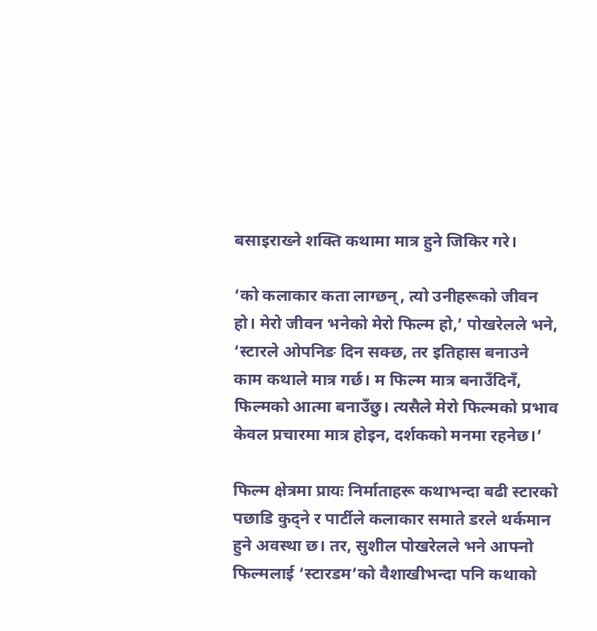बसाइराख्ने शक्ति कथामा मात्र हुने जिकिर गरे।

‘को कलाकार कता लाग्छन्, त्यो उनीहरूको जीवन हो। मेरो जीवन भनेको मेरो फिल्म हो,’ पोखरेलले भने, ‘स्टारले ओपनिङ दिन सक्छ, तर इतिहास बनाउने काम कथाले मात्र गर्छ। म फिल्म मात्र बनाउँदिनँ, फिल्मको आत्मा बनाउँछु। त्यसैले मेरो फिल्मको प्रभाव केवल प्रचारमा मात्र होइन, दर्शकको मनमा रहनेछ।’

फिल्म क्षेत्रमा प्रायः निर्माताहरू कथाभन्दा बढी स्टारको पछाडि कुद्ने र पार्टीले कलाकार समाते डरले थर्कमान हुने अवस्था छ। तर, सुशील पोखरेलले भने आफ्नो फिल्मलाई ‘स्टारडम’को वैशाखीभन्दा पनि कथाको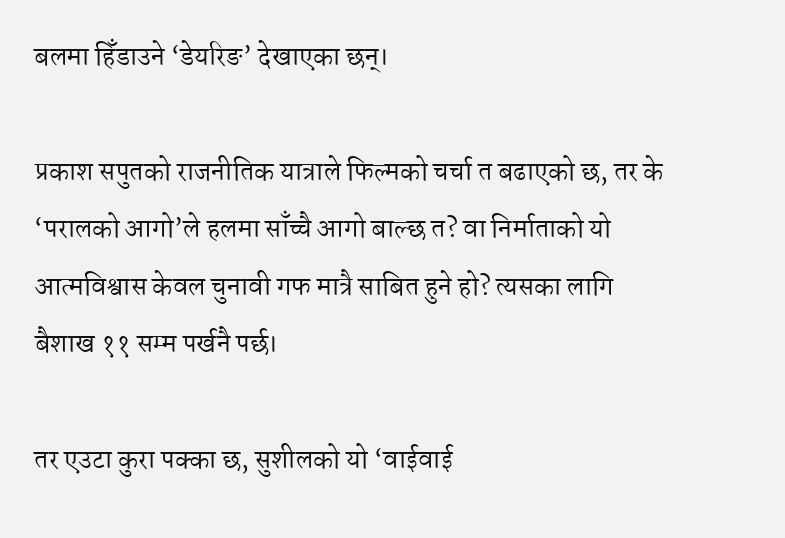बलमा हिँडाउने ‘डेयरिङ’ देखाएका छन्।

प्रकाश सपुतको राजनीतिक यात्राले फिल्मको चर्चा त बढाएको छ, तर के ‘परालको आगो’ले हलमा साँच्चै आगो बाल्छ त? वा निर्माताको यो आत्मविश्वास केवल चुनावी गफ मात्रै साबित हुने हो? त्यसका लागि  बैशाख ११ सम्म पर्खनै पर्छ।

तर एउटा कुरा पक्का छ, सुशीलको यो ‘वाईवाई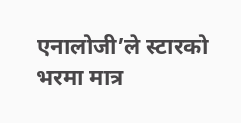एनालोजी’ले स्टारको भरमा मात्र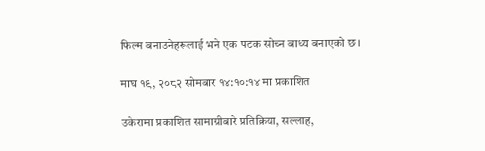फिल्म बनाउनेहरूलाई भने एक पटक सोच्न बाध्य बनाएको छ।

माघ १९, २०८२ सोमबार १४:१०:१४ मा प्रकाशित

उकेरामा प्रकाशित सामाग्रीबारे प्रतिक्रिया, सल्लाह,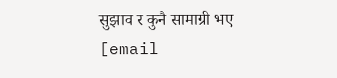सुझाव र कुनै सामाग्री भए [email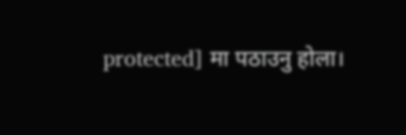protected] मा पठाउनु होला।